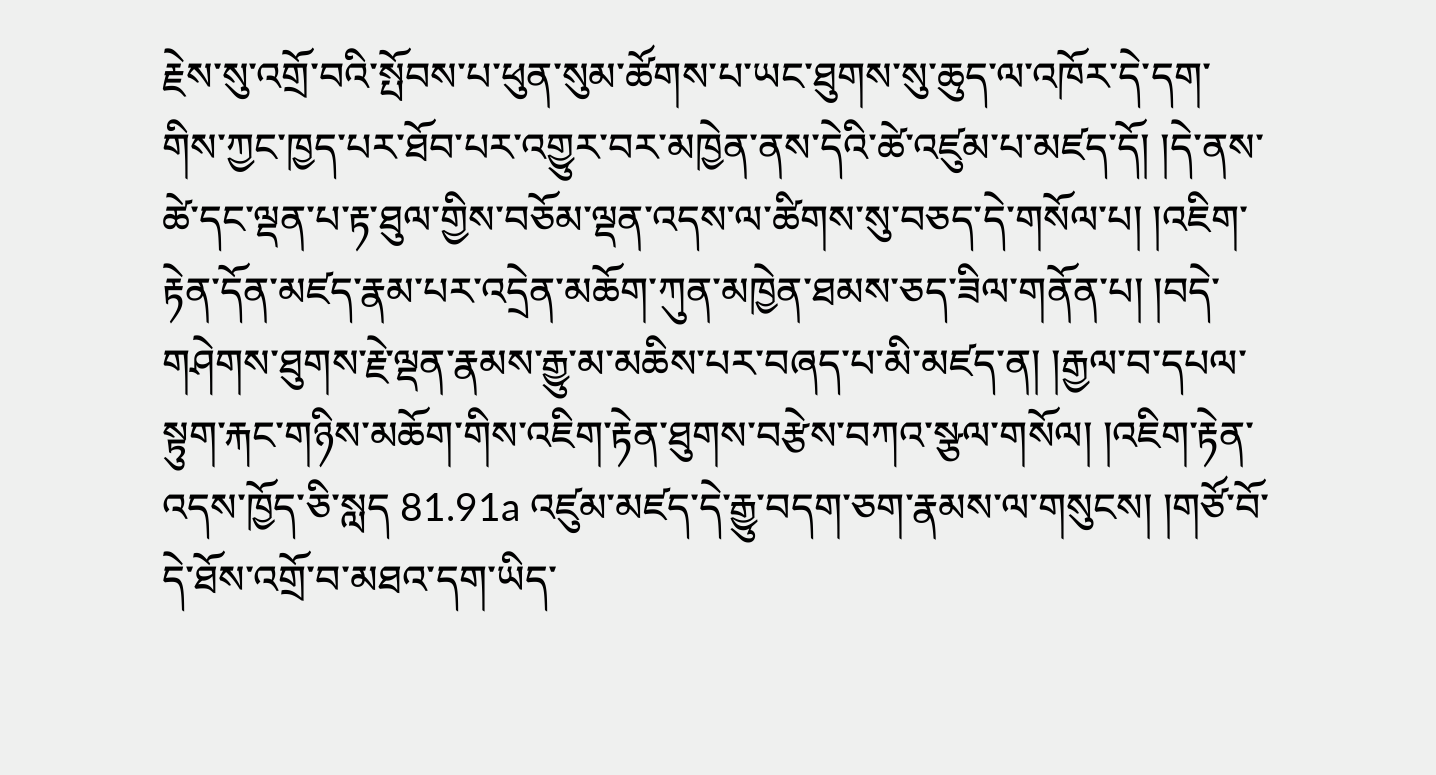རྗེས་སུ་འགྲོ་བའི་སྤོབས་པ་ཕུན་སུམ་ཚོགས་པ་ཡང་ཐུགས་སུ་ཆུད་ལ་འཁོར་དེ་དག་གིས་ཀྱང་ཁྱད་པར་ཐོབ་པར་འགྱུར་བར་མཁྱེན་ནས་དེའི་ཚེ་འཛུམ་པ་མཛད་དོ། །དེ་ནས་ཚེ་དང་ལྡན་པ་རྟ་ཐུལ་གྱིས་བཅོམ་ལྡན་འདས་ལ་ཚིགས་སུ་བཅད་དེ་གསོལ་པ། །འཇིག་རྟེན་དོན་མཛད་རྣམ་པར་འདྲེན་མཆོག་ཀུན་མཁྱེན་ཐམས་ཅད་ཟིལ་གནོན་པ། །བདེ་གཤེགས་ཐུགས་རྗེ་ལྡན་རྣམས་རྒྱུ་མ་མཆིས་པར་བཞད་པ་མི་མཛད་ན། །རྒྱལ་བ་དཔལ་སྟུག་རྐང་གཉིས་མཆོག་གིས་འཇིག་རྟེན་ཐུགས་བརྩེས་བཀའ་སྩལ་གསོལ། །འཇིག་རྟེན་འདས་ཁྱོད་ཅི་སླད 81.91a འཛུམ་མཛད་དེ་རྒྱུ་བདག་ཅག་རྣམས་ལ་གསུངས། །གཙོ་བོ་དེ་ཐོས་འགྲོ་བ་མཐའ་དག་ཡིད་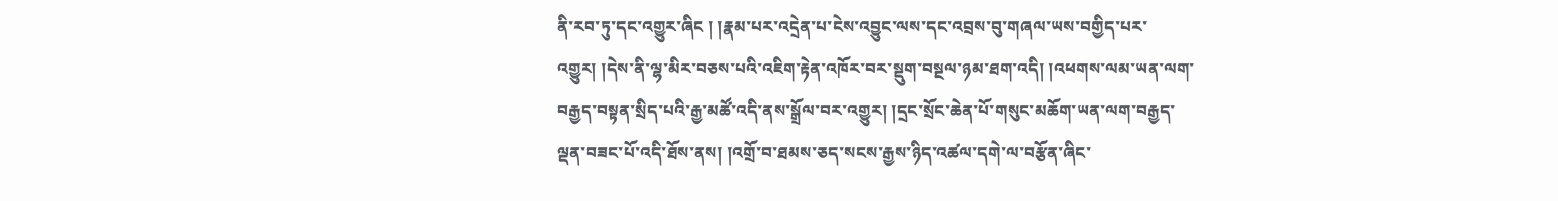ནི་རབ་ཏུ་དང་འགྱུར་ཞིང ། །རྣམ་པར་འདྲེན་པ་ངེས་འབྱུང་ལས་དང་འབྲས་བུ་གཞལ་ཡས་བགྱིད་པར་འགྱུར། །དེས་ནི་ལྷ་མིར་བཅས་པའི་འཇིག་རྟེན་འཁོར་བར་སྡུག་བསྔལ་ཉམ་ཐག་འདི། །འཕགས་ལམ་ཡན་ལག་བརྒྱད་བསྟན་སྲིད་པའི་རྒྱ་མཚོ་འདི་ནས་སྒྲོལ་བར་འགྱུར། །དྲང་སྲོང་ཆེན་པོ་གསུང་མཆོག་ཡན་ལག་བརྒྱད་ལྡན་བཟང་པོ་འདི་ཐོས་ནས། །འགྲོ་བ་ཐམས་ཅད་སངས་རྒྱས་ཉིད་འཚལ་དགེ་ལ་བརྩོན་ཞིང་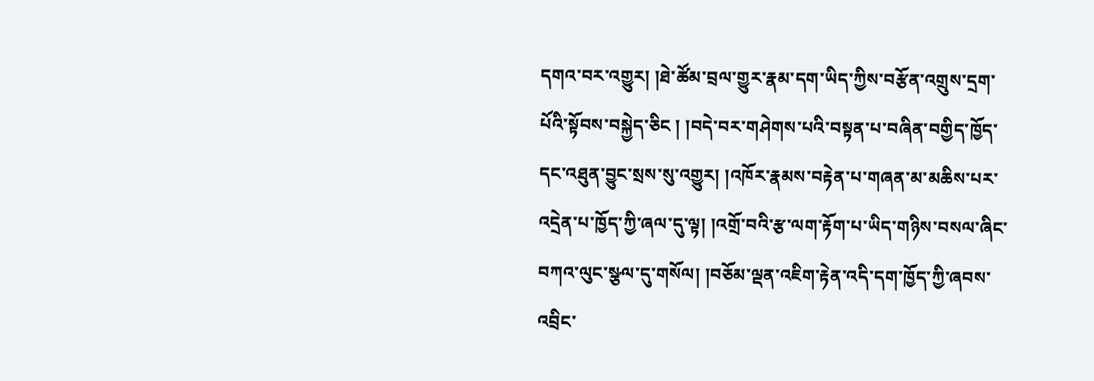དགའ་བར་འགྱུར། །ཐེ་ཚོམ་བྲལ་གྱུར་རྣམ་དག་ཡིད་ཀྱིས་བརྩོན་འགྲུས་དྲག་པོའི་སྟོབས་བསྐྱེད་ཅིང ། །བདེ་བར་གཤེགས་པའི་བསྟན་པ་བཞིན་བགྱིད་ཁྱོད་དང་འཐུན་བྱུང་སྲས་སུ་འགྱུར། །འཁོར་རྣམས་བརྟེན་པ་གཞན་མ་མཆིས་པར་འདྲེན་པ་ཁྱོད་ཀྱི་ཞལ་དུ་ལྟ། །འགྲོ་བའི་རྩ་ལག་རྟོག་པ་ཡིད་གཉིས་བསལ་ཞིང་བཀའ་ལུང་སྩལ་དུ་གསོལ། །བཅོམ་ལྡན་འཇིག་རྟེན་འདི་དག་ཁྱོད་ཀྱི་ཞབས་འབྲིང་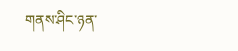གནས་ཤིང་ཉན་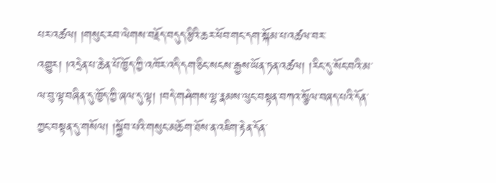པར་འཚལ། །གསུང་རབ་ལེགས་བརྗོད་བདུད་རྩིའི་ཆར་ཕོབ་གང་དག་སྐོམ་པ་འཚལ་བར་འགྱུར། །འདྲེན་པ་ཆེན་པོ་ཁྱོད་ཀྱི་འཁོར་འདི་དག་ཅིང་སངས་རྒྱས་ཡོན་ཏན་འཚལ། །རིང་དུ་སོང་བའི་མ་ལ་བུ་ལྟ་བཞིན་དུ་ཁྱོད་ཀྱི་ཞལ་དུ་ལྟ། །བདེ་གཤེགས་ལྷ་རྣམས་ལུང་བསྟན་བཀའ་སྩོལ་བཞད་པའི་དོན་ཀྱང་བསྟན་དུ་གསོལ། །སྐྱོབ་པའི་གསུང་མཆོག་ཐོས་ན་འཇིག་རྟེན་དོན་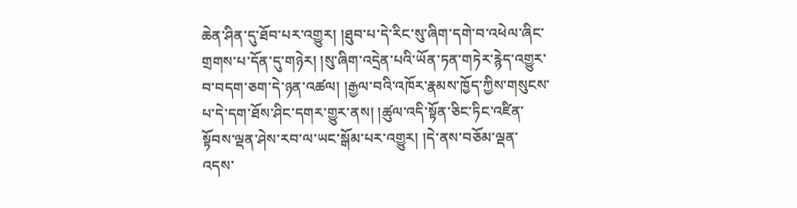ཆེན་ཤིན་དུ་ཐོབ་པར་འགྱུར། །ཐུབ་པ་དེ་རིང་སུ་ཞིག་དགེ་བ་འཕེལ་ཞིང་གྲགས་པ་དོན་དུ་གཉེར། །སུ་ཞིག་འདྲེན་པའི་ཡོན་ཏན་གཏེར་རྙེད་འགྱུར་བ་བདག་ཅག་དེ་ཉན་འཚལ། །རྒྱལ་བའི་འཁོར་རྣམས་ཁྱོད་ཀྱིས་གསུངས་པ་དེ་དག་ཐོས་ཤིང་དགར་གྱུར་ནས། །ཚུལ་འདི་སྟོན་ཅིང་ཏིང་འཛིན་སྟོབས་ལྡན་ཤེས་རབ་ལ་ཡང་སྒོམ་པར་འགྱུར། །དེ་ནས་བཅོམ་ལྡན་འདས་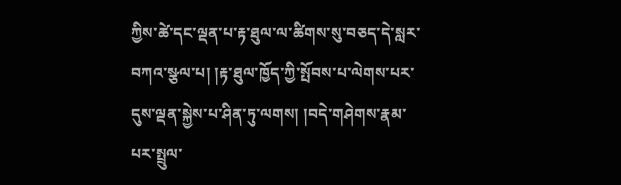ཀྱིས་ཚེ་དང་ལྡན་པ་རྟ་ཐུལ་ལ་ཚིགས་སུ་བཅད་དེ་སླར་བཀའ་སྩལ་པ། །རྟ་ཐུལ་ཁྱོད་ཀྱི་སྤོབས་པ་ལེགས་པར་དུས་ལྡན་སྐྱེས་པ་ཤིན་ཏུ་ལགས། །བདེ་གཤེགས་རྣམ་པར་སྤྲུལ་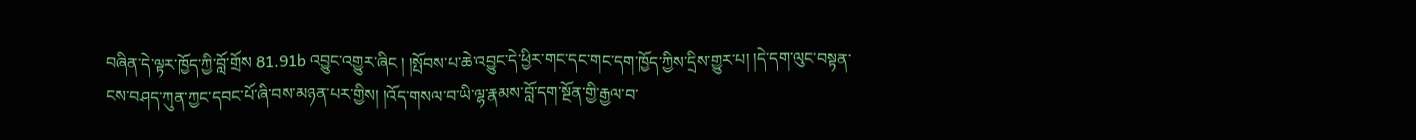བཞིན་དེ་ལྟར་ཁྱོད་ཀྱི་བློ་གྲོས 81.91b འབྱུང་འགྱུར་ཞིང ། །སྤོབས་པ་ཆེ་འབྱུང་དེ་ཕྱིར་གང་དང་གང་དག་ཁྱོད་ཀྱིས་དྲིས་གྱུར་པ། །དེ་དག་ལུང་བསྟན་ངས་བཤད་ཀུན་ཀྱང་དབང་པོ་ཞི་བས་མཉན་པར་གྱིས། །འོད་གསལ་བ་ཡི་ལྷ་རྣམས་བློ་དག་སྔོན་གྱི་རྒྱལ་བ་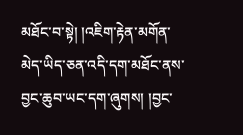མཐོང་བ་སྟེ། །འཇིག་རྟེན་མགོན་མེད་ཡིད་ཅན་འདི་དག་མཐོང་ནས་བྱང་ཆུབ་ཡང་དག་ཞུགས། །བྱང་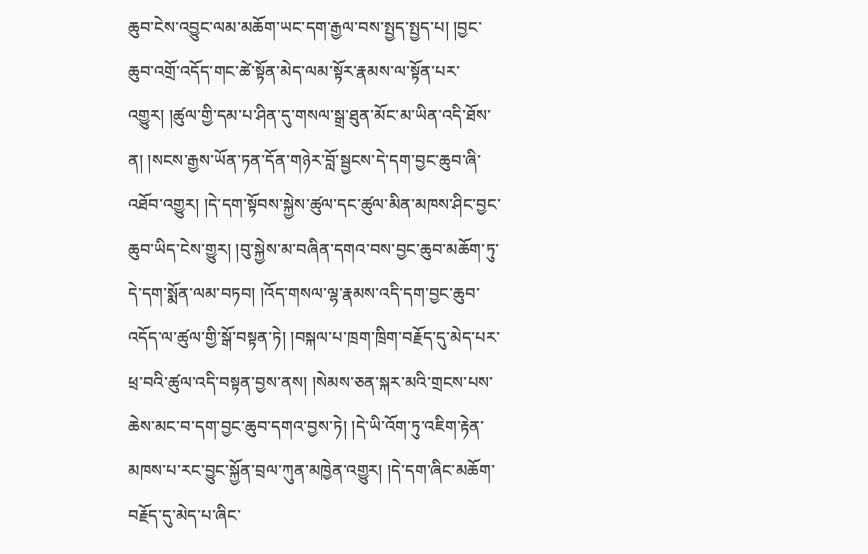ཆུབ་ངེས་འབྱུང་ལམ་མཆོག་ཡང་དག་རྒྱལ་བས་སྤྱད་སྤྱད་པ། །བྱང་ཆུབ་འགྲོ་འདོད་གང་ཚེ་སྟོན་མེད་ལམ་སྟོར་རྣམས་ལ་སྟོན་པར་འགྱུར། །ཚུལ་གྱི་དམ་པ་ཤིན་དུ་གསལ་སྒྲ་ཐུན་མོང་མ་ཡིན་འདི་ཐོས་ན། །སངས་རྒྱས་ཡོན་ཏན་དོན་གཉེར་བློ་སྦྱངས་དེ་དག་བྱང་ཆུབ་ཞི་འཐོབ་འགྱུར། །དེ་དག་སྟོབས་སྐྱེས་ཚུལ་དང་ཚུལ་མིན་མཁས་ཤིང་བྱང་ཆུབ་ཡིད་ངེས་གྱུར། །བུ་སྐྱེས་མ་བཞིན་དགའ་བས་བྱང་ཆུབ་མཆོག་ཏུ་དེ་དག་སྨོན་ལམ་བཏབ། །འོད་གསལ་ལྷ་རྣམས་འདི་དག་བྱང་ཆུབ་འདོད་ལ་ཚུལ་གྱི་སྒོ་བསྟན་ཏེ། །བསྐལ་པ་ཁྲག་ཁྲིག་བརྗོད་དུ་མེད་པར་ཕྲ་བའི་ཚུལ་འདི་བསྟན་བྱས་ནས། །སེམས་ཅན་སྐར་མའི་གྲངས་པས་ཆེས་མང་བ་དག་བྱང་ཆུབ་དགའ་བྱས་ཏེ། །དེ་ཡི་འོག་ཏུ་འཇིག་རྟེན་མཁས་པ་རང་བྱུང་སྐྱོན་བྲལ་ཀུན་མཁྱེན་འགྱུར། །དེ་དག་ཞིང་མཆོག་བརྗོད་དུ་མེད་པ་ཞིང་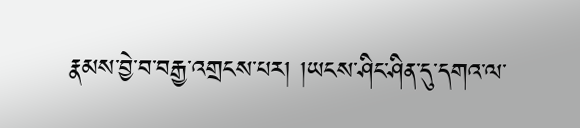རྣམས་བྱེ་བ་བརྒྱ་འགྲངས་པར། །ཡངས་ཤིང་ཤིན་དུ་དགའ་ལ་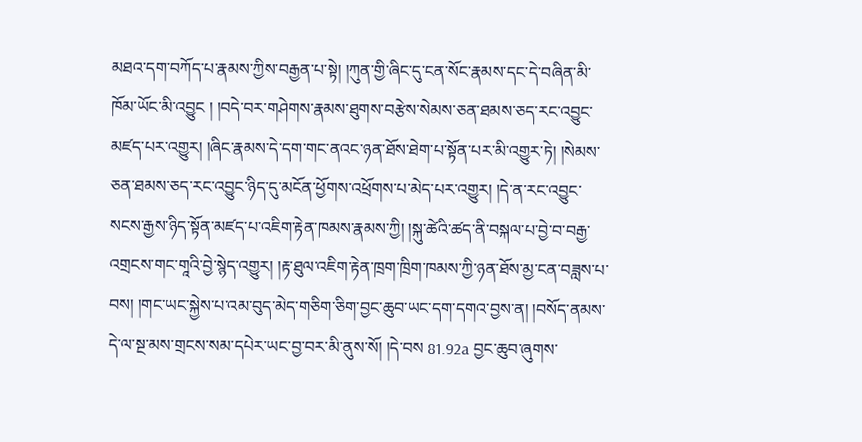མཐའ་དག་བཀོད་པ་རྣམས་ཀྱིས་བརྒྱན་པ་སྟེ། །ཀུན་གྱི་ཞིང་དུ་ངན་སོང་རྣམས་དང་དེ་བཞིན་མི་ཁོམ་ཡོང་མི་འབྱུང ། །བདེ་བར་གཤེགས་རྣམས་ཐུགས་བརྩེས་སེམས་ཅན་ཐམས་ཅད་རང་འབྱུང་མཛད་པར་འགྱུར། །ཞིང་རྣམས་དེ་དག་གང་ནའང་ཉན་ཐོས་ཐེག་པ་སྟོན་པར་མི་འགྱུར་ཏེ། །སེམས་ཅན་ཐམས་ཅད་རང་འབྱུང་ཉིད་དུ་མངོན་ཕྱོགས་འཕྲོགས་པ་མེད་པར་འགྱུར། །དེ་ན་རང་འབྱུང་སངས་རྒྱས་ཉིད་སྟོན་མཛད་པ་འཇིག་རྟེན་ཁམས་རྣམས་ཀྱི། །སྐུ་ཚེའི་ཚད་ནི་བསྐལ་པ་བྱེ་བ་བརྒྱ་འགྲངས་གང་གཱའི་བྱེ་སྙེད་འགྱུར། །རྟ་ཐུལ་འཇིག་རྟེན་ཁྲག་ཁྲིག་ཁམས་ཀྱི་ཉན་ཐོས་མྱ་ངན་བཟླས་པ་བས། །གང་ཡང་སྐྱེས་པ་འམ་བུད་མེད་གཅིག་ཅིག་བྱང་ཆུབ་ཡང་དག་དགའ་བྱས་ན། །བསོད་ནམས་དེ་ལ་སྔ་མས་གྲངས་སམ་དཔེར་ཡང་བྱ་བར་མི་ནུས་སོ། །དེ་བས 81.92a བྱང་ཆུབ་ཞུགས་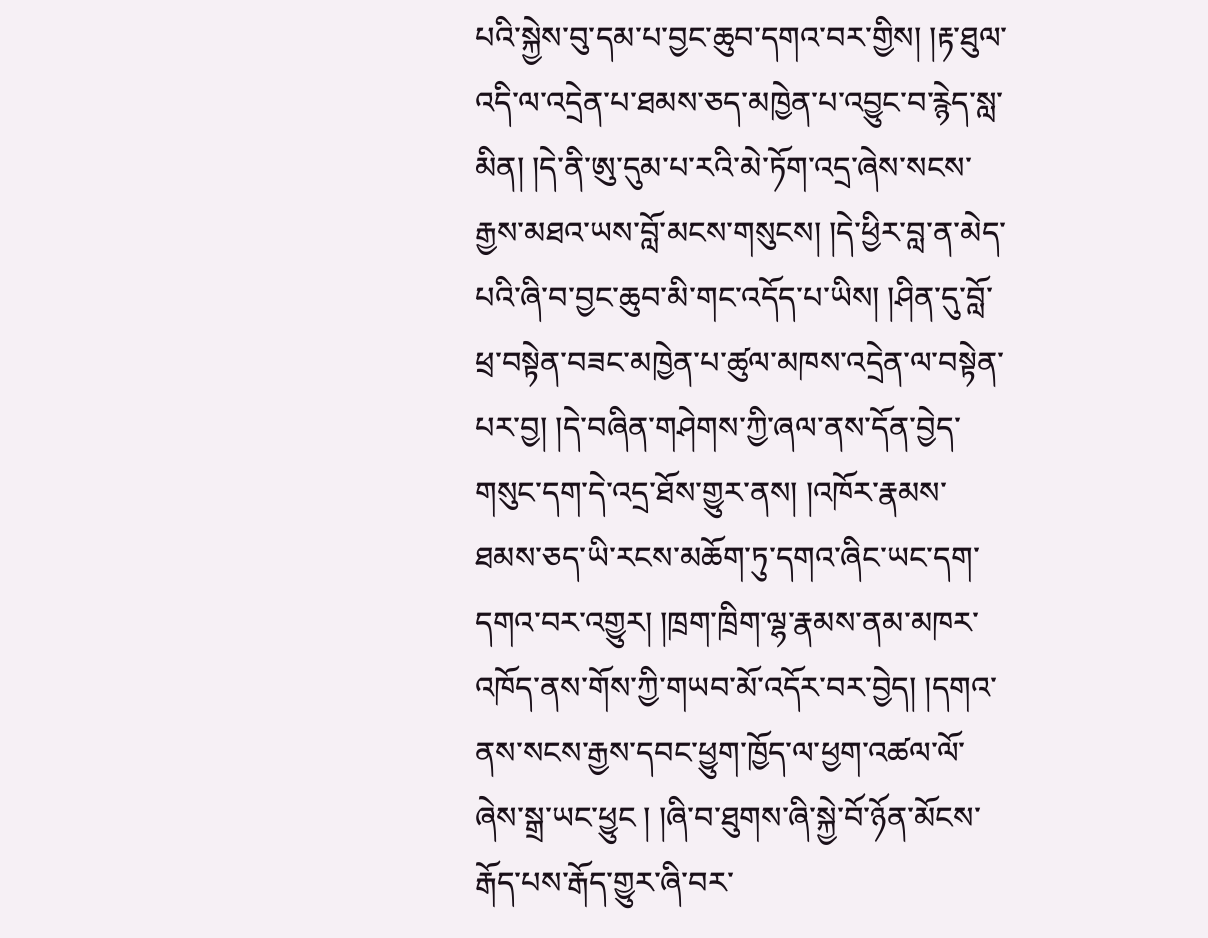པའི་སྐྱེས་བུ་དམ་པ་བྱང་ཆུབ་དགའ་བར་གྱིས། །རྟ་ཐུལ་འདི་ལ་འདྲེན་པ་ཐམས་ཅད་མཁྱེན་པ་འབྱུང་བ་རྙེད་སླ་མིན། །དེ་ནི་ཨུ་དུམ་པ་རའི་མེ་ཏོག་འདྲ་ཞེས་སངས་རྒྱས་མཐའ་ཡས་བློ་མངས་གསུངས། །དེ་ཕྱིར་བླ་ན་མེད་པའི་ཞི་བ་བྱང་ཆུབ་མི་གང་འདོད་པ་ཡིས། །ཤིན་དུ་བློ་ཕྲ་བསྟེན་བཟང་མཁྱེན་པ་ཚུལ་མཁས་འདྲེན་ལ་བསྟེན་པར་བྱ། །དེ་བཞིན་གཤེགས་ཀྱི་ཞལ་ནས་དོན་བྱེད་གསུང་དག་དེ་འདྲ་ཐོས་གྱུར་ནས། །འཁོར་རྣམས་ཐམས་ཅད་ཡི་རངས་མཆོག་ཏུ་དགའ་ཞིང་ཡང་དག་དགའ་བར་འགྱུར། །ཁྲག་ཁྲིག་ལྷ་རྣམས་ནམ་མཁར་འཁོད་ནས་གོས་ཀྱི་གཡབ་མོ་འདོར་བར་བྱེད། །དགའ་ནས་སངས་རྒྱས་དབང་ཕྱུག་ཁྱོད་ལ་ཕྱག་འཚལ་ལོ་ཞེས་སྒྲ་ཡང་ཕྱུང ། །ཞི་བ་ཐུགས་ཞི་སྐྱེ་བོ་ཉོན་མོངས་རྒོད་པས་རྒོད་གྱུར་ཞི་བར་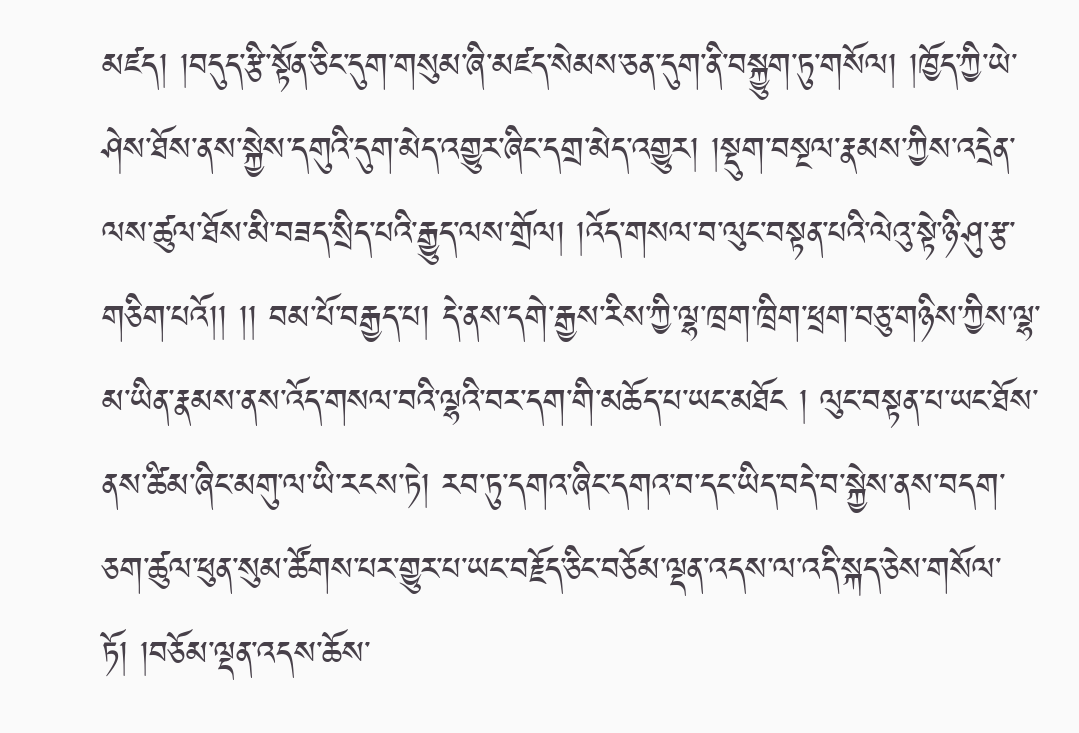མཛད། །བདུད་རྩི་སྟོན་ཅིང་དུག་གསུམ་ཞི་མཛད་སེམས་ཅན་དུག་ནི་བསྐྱུག་ཏུ་གསོལ། །ཁྱོད་ཀྱི་ཡེ་ཤེས་ཐོས་ནས་སྐྱེས་དགུའི་དུག་མེད་འགྱུར་ཞིང་དགྲ་མེད་འགྱུར། །སྡུག་བསྔལ་རྣམས་ཀྱིས་འདྲེན་ལས་ཚུལ་ཐོས་མི་བཟད་སྲིད་པའི་རྒྱུད་ལས་གྲོལ། །འོད་གསལ་བ་ལུང་བསྟན་པའི་ལེའུ་སྟེ་ཉི་ཤུ་རྩ་གཅིག་པའོ།། །། བམ་པོ་བརྒྱད་པ། དེ་ནས་དགེ་རྒྱས་རིས་ཀྱི་ལྷ་ཁྲག་ཁྲིག་ཕྲག་བཅུ་གཉིས་ཀྱིས་ལྷ་མ་ཡིན་རྣམས་ནས་འོད་གསལ་བའི་ལྷའི་བར་དག་གི་མཆོད་པ་ཡང་མཐོང ། ལུང་བསྟན་པ་ཡང་ཐོས་ནས་ཚིམ་ཞིང་མགུ་ལ་ཡི་རངས་ཏེ། རབ་ཏུ་དགའ་ཞིང་དགའ་བ་དང་ཡིད་བདེ་བ་སྐྱེས་ནས་བདག་ཅག་ཚུལ་ཕུན་སུམ་ཚོགས་པར་གྱུར་པ་ཡང་བརྗོད་ཅིང་བཅོམ་ལྡན་འདས་ལ་འདི་སྐད་ཅེས་གསོལ་ཏོ། །བཅོམ་ལྡན་འདས་ཆོས་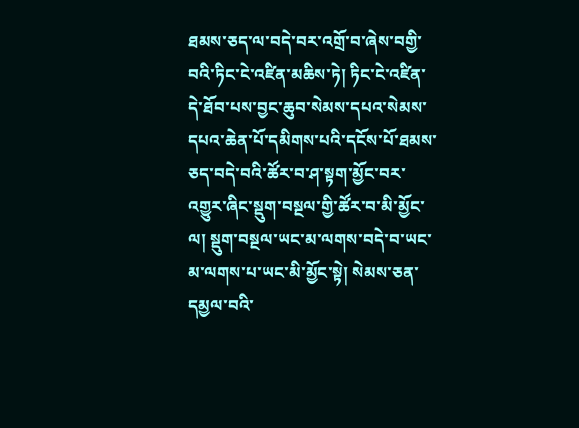ཐམས་ཅད་ལ་བདེ་བར་འགྲོ་བ་ཞེས་བགྱི་བའི་ཏིང་ངེ་འཛིན་མཆིས་ཏེ། ཏིང་ངེ་འཛིན་དེ་ཐོབ་པས་བྱང་ཆུབ་སེམས་དཔའ་སེམས་དཔའ་ཆེན་པོ་དམིགས་པའི་དངོས་པོ་ཐམས་ཅད་བདེ་བའི་ཚོར་བ་ཤ་སྟག་མྱོང་བར་འགྱུར་ཞིང་སྡུག་བསྔལ་གྱི་ཚོར་བ་མི་མྱོང་ལ། སྡུག་བསྔལ་ཡང་མ་ལགས་བདེ་བ་ཡང་མ་ལགས་པ་ཡང་མི་མྱོང་སྟེ། སེམས་ཅན་དམྱལ་བའི་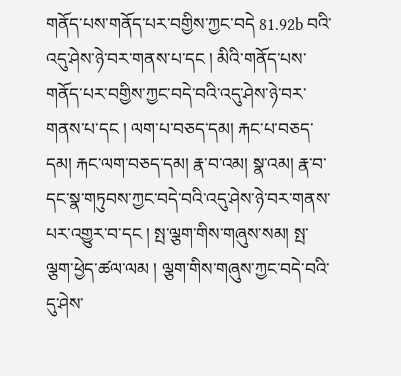གནོད་པས་གནོད་པར་བགྱིས་ཀྱང་བདེ 81.92b བའི་འདུ་ཤེས་ཉེ་བར་གནས་པ་དང ། མིའི་གནོད་པས་གནོད་པར་བགྱིས་ཀྱང་བདེ་བའི་འདུ་ཤེས་ཉེ་བར་གནས་པ་དང ། ལག་པ་བཅད་དམ། རྐང་པ་བཅད་དམ། རྐང་ལག་བཅད་དམ། རྣ་བ་འམ། སྣ་འམ། རྣ་བ་དང་སྣ་གཏུབས་ཀྱང་བདེ་བའི་འདུ་ཤེས་ཉེ་བར་གནས་པར་འགྱུར་བ་དང ། སྤ་ལྕག་གིས་གཞུས་སམ། སྤ་ལྕག་ཕྱེད་ཚལ་ལམ ། ལྕག་གིས་གཞུས་ཀྱང་བདེ་བའི་དུ་ཤེས་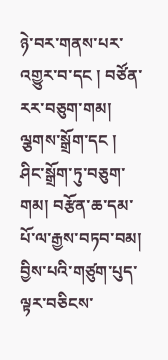ཉེ་བར་གནས་པར་འགྱུར་བ་དང ། བཙོན་རར་བཅུག་གམ། ལྕགས་སྒྲོག་དང ། ཤིང་སྒྲོག་ཏུ་བཅུག་གམ། བརྩོན་ཆ་དམ་པོ་ལ་རྒྱས་བཏབ་བམ། བྱིས་པའི་གཙུག་པུད་ལྟར་བཅིངས་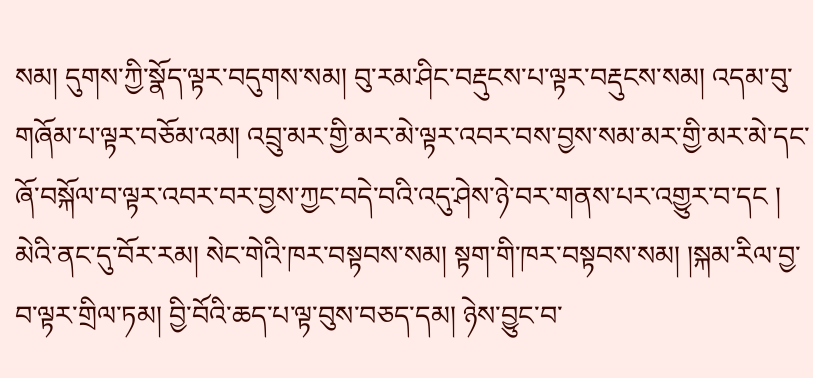སམ། དུགས་ཀྱི་སྣོད་ལྟར་བདུགས་སམ། བུ་རམ་ཤིང་བརྡུངས་པ་ལྟར་བརྡུངས་སམ། འདམ་བུ་གཞོམ་པ་ལྟར་བཅོམ་འམ། འབྲུ་མར་གྱི་མར་མེ་ལྟར་འབར་བས་བྱས་སམ་མར་གྱི་མར་མེ་དང་ཞོ་བསྐོལ་བ་ལྟར་འབར་བར་བྱས་ཀྱང་བདེ་བའི་འདུ་ཤེས་ཉེ་བར་གནས་པར་འགྱུར་བ་དང ། མེའི་ནང་དུ་བོར་རམ། སེང་གེའི་ཁར་བསྟབས་སམ། སྟག་གི་ཁར་བསྟབས་སམ། །སྐམ་རིལ་བྱ་བ་ལྟར་གྲིལ་ཏམ། བྱི་བོའི་ཆད་པ་ལྟ་བུས་བཅད་དམ། ཉེས་བྱུང་བ་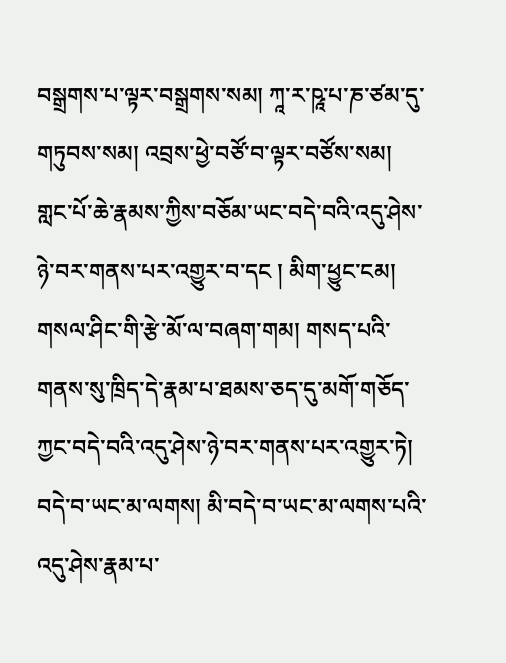བསྒྲགས་པ་ལྟར་བསྒྲགས་སམ། ཀཱ་ར་ཥཱ་པ་ཎ་ཙམ་དུ་གཏུབས་སམ། འབྲས་ཕྱེ་བཙོ་བ་ལྟར་བཙོས་སམ། གླང་པོ་ཆེ་རྣམས་ཀྱིས་བཅོམ་ཡང་བདེ་བའི་འདུ་ཤེས་ཉེ་བར་གནས་པར་འགྱུར་བ་དང ། མིག་ཕྱུང་ངམ། གསལ་ཤིང་གི་རྩེ་མོ་ལ་བཞག་གམ། གསད་པའི་གནས་སུ་ཁྲིད་དེ་རྣམ་པ་ཐམས་ཅད་དུ་མགོ་གཅོད་ཀྱང་བདེ་བའི་འདུ་ཤེས་ཉེ་བར་གནས་པར་འགྱུར་ཏེ། བདེ་བ་ཡང་མ་ལགས། མི་བདེ་བ་ཡང་མ་ལགས་པའི་འདུ་ཤེས་རྣམ་པ་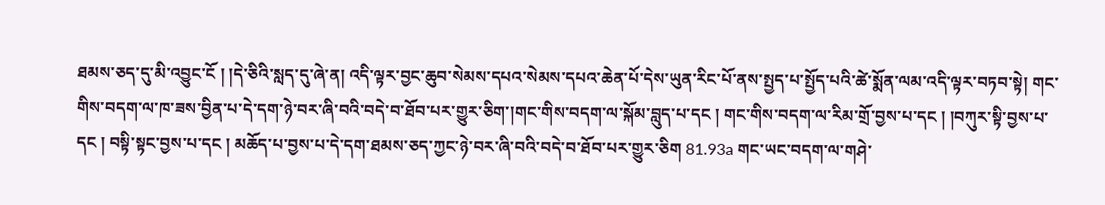ཐམས་ཅད་དུ་མི་འབྱུང་ངོ ། །དེ་ཅིའི་སླད་དུ་ཞེ་ན། འདི་ལྟར་བྱང་ཆུབ་སེམས་དཔའ་སེམས་དཔའ་ཆེན་པོ་དེས་ཡུན་རིང་པོ་ནས་སྤྱད་པ་སྤྱོད་པའི་ཚེ་སྨོན་ལམ་འདི་ལྟར་བཏབ་སྟེ། གང་གིས་བདག་ལ་ཁ་ཟས་བྱིན་པ་དེ་དག་ཉེ་བར་ཞི་བའི་བདེ་བ་ཐོབ་པར་གྱུར་ཅིག་།གང་གིས་བདག་ལ་སྐོམ་བླུད་པ་དང ། གང་གིས་བདག་ལ་རིམ་གྲོ་བྱས་པ་དང ། །བཀུར་སྟི་བྱས་པ་དང ། བསྟི་སྟང་བྱས་པ་དང ། མཆོད་པ་བྱས་པ་དེ་དག་ཐམས་ཅད་ཀྱང་ཉེ་བར་ཞི་བའི་བདེ་བ་ཐོབ་པར་གྱུར་ཅིག 81.93a གང་ཡང་བདག་ལ་གཤེ་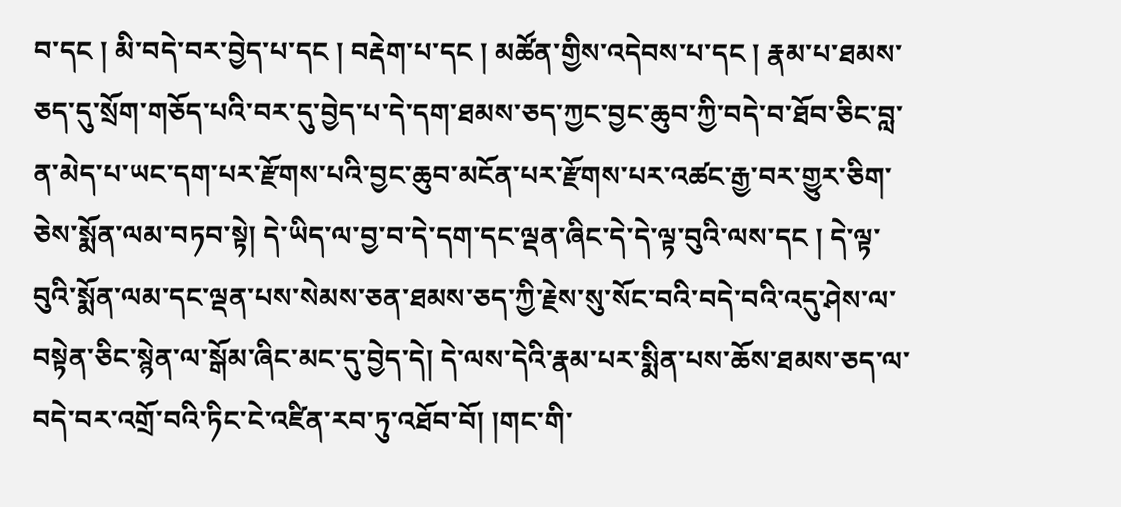བ་དང ། མི་བདེ་བར་བྱེད་པ་དང ། བརྡེག་པ་དང ། མཚོན་གྱིས་འདེབས་པ་དང ། རྣམ་པ་ཐམས་ཅད་དུ་སྲོག་གཅོད་པའི་བར་དུ་བྱེད་པ་དེ་དག་ཐམས་ཅད་ཀྱང་བྱང་ཆུབ་ཀྱི་བདེ་བ་ཐོབ་ཅིང་བླ་ན་མེད་པ་ཡང་དག་པར་རྫོགས་པའི་བྱང་ཆུབ་མངོན་པར་རྫོགས་པར་འཚང་རྒྱ་བར་གྱུར་ཅིག་ཅེས་སྨོན་ལམ་བཏབ་སྟེ། དེ་ཡིད་ལ་བྱ་བ་དེ་དག་དང་ལྡན་ཞིང་དེ་དེ་ལྟ་བུའི་ལས་དང ། དེ་ལྟ་བུའི་སྨོན་ལམ་དང་ལྡན་པས་སེམས་ཅན་ཐམས་ཅད་ཀྱི་རྗེས་སུ་སོང་བའི་བདེ་བའི་འདུ་ཤེས་ལ་བསྟེན་ཅིང་སྙེན་ལ་སྒོམ་ཞིང་མང་དུ་བྱེད་དེ། དེ་ལས་དེའི་རྣམ་པར་སྨིན་པས་ཆོས་ཐམས་ཅད་ལ་བདེ་བར་འགྲོ་བའི་ཏིང་ངེ་འཛིན་རབ་ཏུ་འཐོབ་བོ། །གང་གི་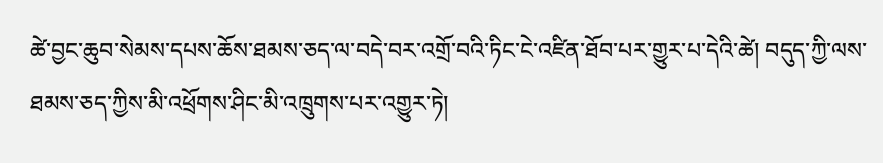ཚེ་བྱང་ཆུབ་སེམས་དཔས་ཆོས་ཐམས་ཅད་ལ་བདེ་བར་འགྲོ་བའི་ཏིང་ངེ་འཛིན་ཐོབ་པར་གྱུར་པ་དེའི་ཚེ། བདུད་ཀྱི་ལས་ཐམས་ཅད་ཀྱིས་མི་འཕྲོགས་ཤིང་མི་འཁྲུགས་པར་འགྱུར་ཏེ།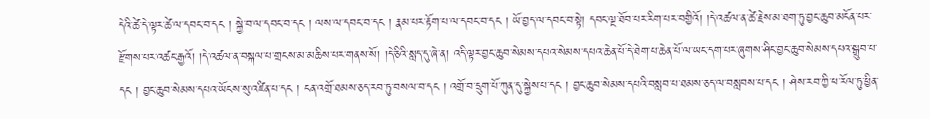དེའི་ཚེ་དེ་ལྟར་ཚེ་ལ་དབང་བ་དང ། སྐྱེ་བ་ལ་དབང་བ་དང ། ལས་ལ་དབང་བ་དང ། རྣམ་པར་རྟོག་པ་ལ་དབང་བ་དང ། ཡོ་བྱད་ལ་དབང་བ་སྟེ། དབང་ལྔ་ཐོབ་པར་རིག་པར་བགྱིའོ། །དེ་འཚལ་ན་ཚེ་རྗེས་མ་ཐག་ཏུ་བྱང་ཆུབ་མངོན་པར་རྫོགས་པར་འཚང་རྒྱའོ། །དེ་འཚལ་ན་བསྐལ་པ་གྲངས་མ་མཆིས་པར་གནས་སོ། །དེ་ཅིའི་སླད་དུ་ཞེ་ན། འདི་ལྟར་བྱང་ཆུབ་སེམས་དཔའ་སེམས་དཔའ་ཆེན་པོ་དེ་ཐེག་པ་ཆེན་པོ་ལ་ཡང་དག་པར་ཞུགས་ཤིང་བྱང་ཆུབ་སེམས་དཔའ་སྒྲུབ་པ་དང ། བྱང་ཆུབ་སེམས་དཔའ་ཡོངས་སུ་འཛིན་པ་དང ། ངན་འགྲོ་ཐམས་ཅད་རབ་ཏུ་བསལ་བ་དང ། འགྲོ་བ་དྲུག་པོ་ཀུན་དུ་སྐྱེས་པ་དང ། བྱང་ཆུབ་སེམས་དཔའི་བསླབ་པ་ཐམས་ཅད་ལ་བསླབས་པ་དང ། ཤེས་རབ་ཀྱི་ཕ་རོལ་ཏུ་ཕྱིན་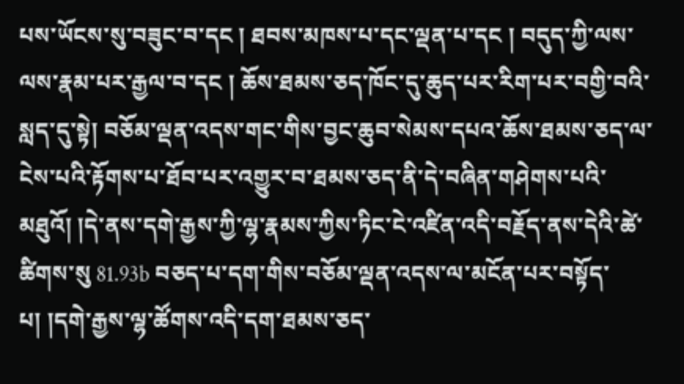པས་ཡོངས་སུ་བཟུང་བ་དང ། ཐབས་མཁས་པ་དང་ལྡན་པ་དང ། བདུད་ཀྱི་ལས་ལས་རྣམ་པར་རྒྱལ་བ་དང ། ཆོས་ཐམས་ཅད་ཁོང་དུ་ཆུད་པར་རིག་པར་བགྱི་བའི་སླད་དུ་སྟེ། བཅོམ་ལྡན་འདས་གང་གིས་བྱང་ཆུབ་སེམས་དཔའ་ཆོས་ཐམས་ཅད་ལ་ངེས་པའི་རྟོགས་པ་ཐོབ་པར་འགྱུར་བ་ཐམས་ཅད་ནི་དེ་བཞིན་གཤེགས་པའི་མཐུའོ། །དེ་ནས་དགེ་རྒྱས་ཀྱི་ལྷ་རྣམས་ཀྱིས་ཏིང་ངེ་འཛིན་འདི་བརྗོད་ནས་དེའི་ཚེ་ཚིགས་སུ 81.93b བཅད་པ་དག་གིས་བཅོམ་ལྡན་འདས་ལ་མངོན་པར་བསྟོད་པ། །དགེ་རྒྱས་ལྷ་ཚོགས་འདི་དག་ཐམས་ཅད་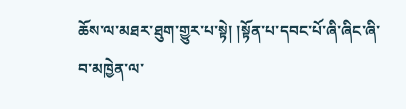ཆོས་ལ་མཐར་ཐུག་གྱུར་པ་སྟེ། །སྟོན་པ་དབང་པོ་ཞི་ཞིང་ཞི་བ་མཁྱེན་ལ་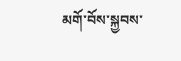མགོ་བོས་སྐྱབས་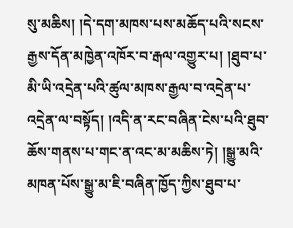སུ་མཆིས། །དེ་དག་མཁས་པས་མཆོད་པའི་སངས་རྒྱས་དོན་མཁྱེན་འཁོར་བ་རྒལ་འགྱུར་པ། །ཐུབ་པ་མི་ཡི་འདྲེན་པའི་ཚུལ་མཁས་རྒྱལ་བ་འདྲེན་པ་འདྲེན་ལ་བསྟོད། །འདི་ན་རང་བཞིན་ངེས་པའི་ཐུབ་ཆོས་གནས་པ་གང་ན་འང་མ་མཆིས་ཏེ། །སྒྱུ་མའི་མཁན་པོས་སྒྱུ་མ་ཇི་བཞིན་ཁྱོད་ཀྱིས་ཐུབ་པ་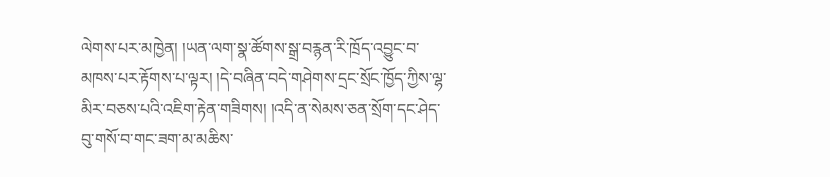ལེགས་པར་མཁྱེན། །ཡན་ལག་སྣ་ཚོགས་སྒྲ་བརྙན་རི་ཁྲོད་འབྱུང་བ་མཁས་པར་རྟོགས་པ་ལྟར། །དེ་བཞིན་བདེ་གཤེགས་དྲང་སྲོང་ཁྱོད་ཀྱིས་ལྷ་མིར་བཅས་པའི་འཇིག་རྟེན་གཟིགས། །འདི་ན་སེམས་ཅན་སྲོག་དང་ཤེད་བུ་གསོ་བ་གང་ཟག་མ་མཆིས་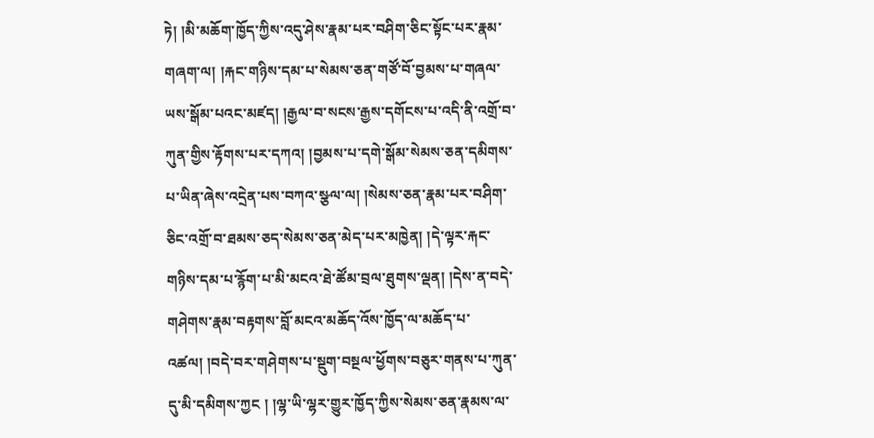ཏེ། །མི་མཆོག་ཁྱོད་ཀྱིས་འདུ་ཤེས་རྣམ་པར་བཤིག་ཅིང་སྟོང་པར་རྣམ་གཞག་ལ། །རྐང་གཉིས་དམ་པ་སེམས་ཅན་གཙོ་བོ་བྱམས་པ་གཞལ་ཡས་སྒོམ་པའང་མཛད། །རྒྱལ་བ་སངས་རྒྱས་དགོངས་པ་འདི་ནི་འགྲོ་བ་ཀུན་གྱིས་རྟོགས་པར་དཀའ། །བྱམས་པ་དགེ་སྒོམ་སེམས་ཅན་དམིགས་པ་ཡིན་ཞེས་འདྲེན་པས་བཀའ་སྩལ་ལ། །སེམས་ཅན་རྣམ་པར་བཤིག་ཅིང་འགྲོ་བ་ཐམས་ཅད་སེམས་ཅན་མེད་པར་མཁྱེན། །དེ་ལྟར་རྐང་གཉིས་དམ་པ་རྙོག་པ་མི་མངའ་ཐེ་ཚོམ་བྲལ་ཐུགས་ལྡན། །དེས་ན་བདེ་གཤེགས་རྣམ་བརྟགས་བློ་མངའ་མཆོད་འོས་ཁྱོད་ལ་མཆོད་པ་འཚལ། །བདེ་བར་གཤེགས་པ་སྡུག་བསྔལ་ཕྱོགས་བཅུར་གནས་པ་ཀུན་དུ་མི་དམིགས་ཀྱང ། །ལྷ་ཡི་ལྷར་གྱུར་ཁྱོད་ཀྱིས་སེམས་ཅན་རྣམས་ལ་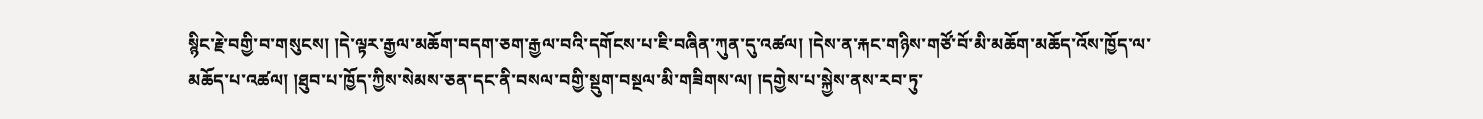སྙིང་རྗེ་བགྱི་བ་གསུངས། །དེ་ལྟར་རྒྱལ་མཆོག་བདག་ཅག་རྒྱལ་བའི་དགོངས་པ་ཇི་བཞིན་ཀུན་དུ་འཚལ། །དེས་ན་རྐང་གཉིས་གཙོ་བོ་མི་མཆོག་མཆོད་འོས་ཁྱོད་ལ་མཆོད་པ་འཚལ། །ཐུབ་པ་ཁྱོད་ཀྱིས་སེམས་ཅན་དང་ནི་བསལ་བགྱི་སྡུག་བསྔལ་མི་གཟིགས་ལ། །དགྱེས་པ་སྐྱེས་ནས་རབ་ཏུ་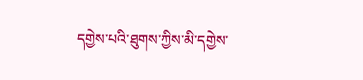དགྱེས་པའི་ཐུགས་ཀྱིས་མི་དགྱེས་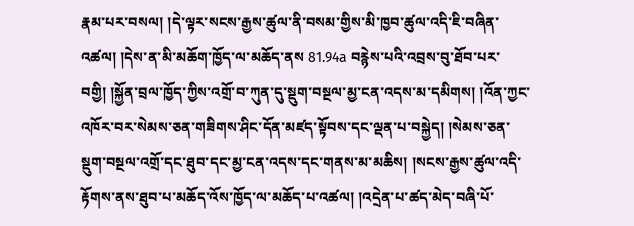རྣམ་པར་བསལ། །དེ་ལྟར་སངས་རྒྱས་ཚུལ་ནི་བསམ་གྱིས་མི་ཁྱབ་ཚུལ་འདི་ཇི་བཞིན་འཚལ། །དེས་ན་མི་མཆོག་ཁྱོད་ལ་མཆོད་ནས 81.94a བརྙེས་པའི་འབྲས་བུ་ཐོབ་པར་བགྱི། །སྐྱོན་བྲལ་ཁྱོད་ཀྱིས་འགྲོ་བ་ཀུན་དུ་སྡུག་བསྔལ་མྱ་ངན་འདས་མ་དམིགས། །འོན་ཀྱང་འཁོར་བར་སེམས་ཅན་གཟིགས་ཤིང་དོན་མཛད་སྟོབས་དང་ལྡན་པ་བསྐྱེད། །སེམས་ཅན་སྡུག་བསྔལ་འགྲོ་དང་ཐུབ་དང་མྱ་ངན་འདས་དང་གནས་མ་མཆིས། །སངས་རྒྱས་ཚུལ་འདི་རྟོགས་ནས་ཐུབ་པ་མཆོད་འོས་ཁྱོད་ལ་མཆོད་པ་འཚལ། །འདྲེན་པ་ཚད་མེད་བཞི་པོ་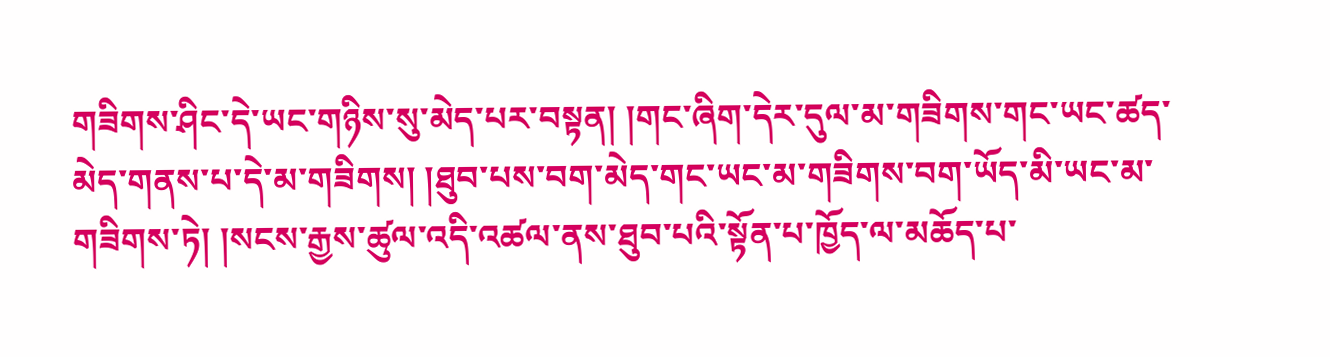གཟིགས་ཤིང་དེ་ཡང་གཉིས་སུ་མེད་པར་བསྟན། །གང་ཞིག་དེར་དུལ་མ་གཟིགས་གང་ཡང་ཚད་མེད་གནས་པ་དེ་མ་གཟིགས། །ཐུབ་པས་བག་མེད་གང་ཡང་མ་གཟིགས་བག་ཡོད་མི་ཡང་མ་གཟིགས་ཏེ། །སངས་རྒྱས་ཚུལ་འདི་འཚལ་ནས་ཐུབ་པའི་སྟོན་པ་ཁྱོད་ལ་མཆོད་པ་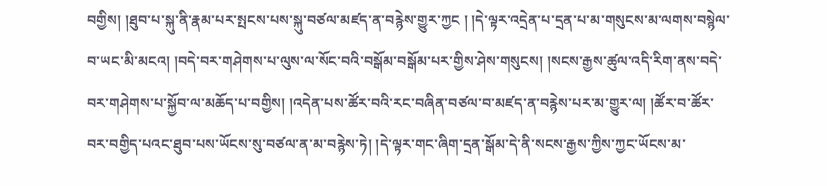བགྱིས། །ཐུབ་པ་སྐུ་ནི་རྣམ་པར་སྤངས་པས་སྐུ་བཙལ་མཛད་ན་བརྙེས་གྱུར་ཀྱང ། །དེ་ལྟར་འདྲེན་པ་དྲན་པ་མ་གསུངས་མ་ལགས་བསྙེལ་བ་ཡང་མི་མངའ། །བདེ་བར་གཤེགས་པ་ལུས་ལ་སོང་བའི་བསྒོམ་བསྒོམ་པར་གྱིས་ཤེས་གསུངས། །སངས་རྒྱས་ཚུལ་འདི་རིག་ནས་བདེ་བར་གཤེགས་པ་སྐྱོབ་ལ་མཆོད་པ་བགྱིས། །འདེན་པས་ཚོར་བའི་རང་བཞིན་བཙལ་བ་མཛད་ན་བརྙེས་པར་མ་གྱུར་ལ། །ཚོར་བ་ཚོར་བར་བགྱིད་པའང་ཐུབ་པས་ཡོངས་སུ་བཙལ་ན་མ་བརྙེས་ཏེ། །དེ་ལྟར་གང་ཞིག་དྲན་སྒོམ་དེ་ནི་སངས་རྒྱས་ཀྱིས་ཀྱང་ཡོངས་མ་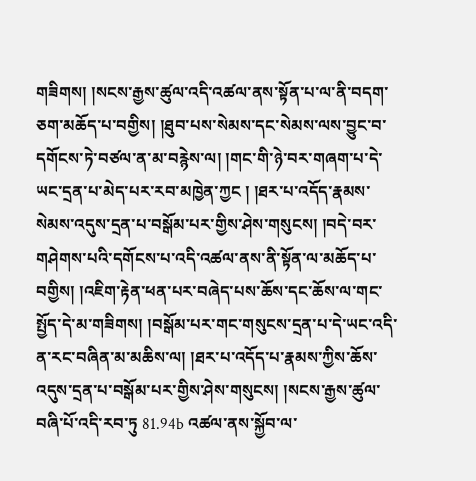གཟིགས། །སངས་རྒྱས་ཚུལ་འདི་འཚལ་ནས་སྟོན་པ་ལ་ནི་བདག་ཅག་མཆོད་པ་བགྱིས། །ཐུབ་པས་སེམས་དང་སེམས་ལས་བྱུང་བ་དགོངས་ཏེ་བཙལ་ན་མ་བརྙེས་ལ། །གང་གི་ཉེ་བར་གཞག་པ་དེ་ཡང་དྲན་པ་མེད་པར་རབ་མཁྱེན་ཀྱང ། །ཐར་པ་འདོད་རྣམས་སེམས་འདུས་དྲན་པ་བསྒོམ་པར་གྱིས་ཤེས་གསུངས། །བདེ་བར་གཤེགས་པའི་དགོངས་པ་འདི་འཚལ་ནས་ནི་སྟོན་ལ་མཆོད་པ་བགྱིས། །འཇིག་རྟེན་ཕན་པར་བཞེད་པས་ཆོས་དང་ཆོས་ལ་གང་སྤྱོད་དེ་མ་གཟིགས། །བསྒོམ་པར་གང་གསུངས་དྲན་པ་དེ་ཡང་འདི་ན་རང་བཞིན་མ་མཆིས་ལ། །ཐར་པ་འདོད་པ་རྣམས་ཀྱིས་ཆོས་འདུས་དྲན་པ་བསྒོམ་པར་གྱིས་ཤེས་གསུངས། །སངས་རྒྱས་ཚུལ་བཞི་པོ་འདི་རབ་ཏུ 81.94b འཚལ་ནས་སྐྱོབ་ལ་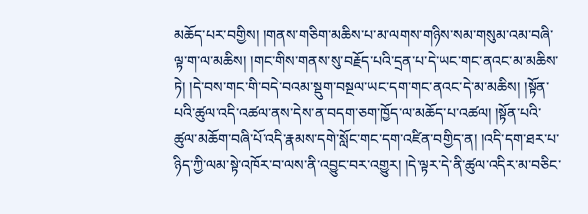མཆོད་པར་བགྱིས། །གནས་གཅིག་མཆིས་པ་མ་ལགས་གཉིས་སམ་གསུམ་འམ་བཞི་ལྟ་ག་ལ་མཆིས། །གང་གིས་གནས་སུ་བརྗོད་པའི་དྲན་པ་དེ་ཡང་གང་ནའང་མ་མཆིས་ཏེ། །དེ་བས་གང་གི་བདེ་བའམ་སྡུག་བསྔལ་ཡང་དག་གང་ནའང་དེ་མ་མཆིས། །སྟོན་པའི་ཚུལ་འདི་འཚལ་ནས་དེས་ན་བདག་ཅག་ཁྱོད་ལ་མཆོད་པ་འཚལ། །སྟོན་པའི་ཚུལ་མཆོག་བཞི་པོ་འདི་རྣམས་དགེ་སློང་གང་དག་འཛིན་བགྱིད་ན། །འདི་དག་ཐར་པ་ཉིད་ཀྱི་ལམ་སྟེ་འཁོར་བ་ལས་ནི་འབྱུང་བར་འགྱུར། །དེ་ལྟར་དེ་ནི་ཚུལ་འདིར་མ་བཅིང་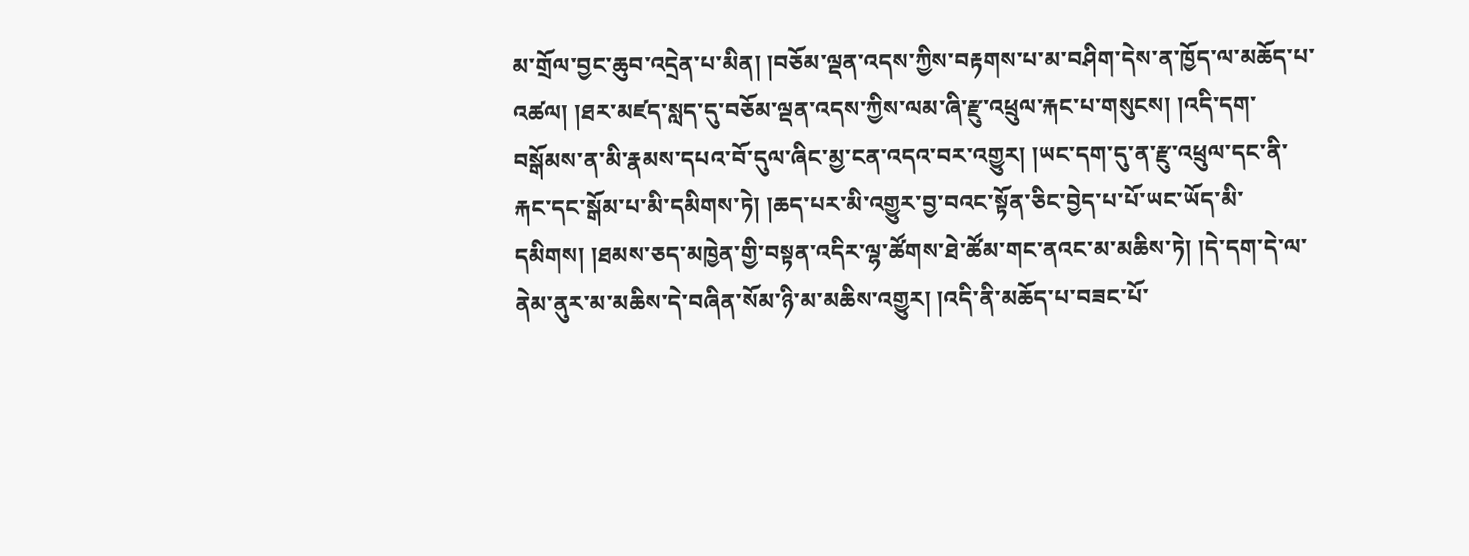མ་གྲོལ་བྱང་ཆུབ་འདྲེན་པ་མིན། །བཅོམ་ལྡན་འདས་ཀྱིས་བརྟགས་པ་མ་བཤིག་དེས་ན་ཁྱོད་ལ་མཆོད་པ་འཚལ། །ཐར་མཛད་སླད་དུ་བཅོམ་ལྡན་འདས་ཀྱིས་ལམ་ཞི་རྫུ་འཕྲུལ་རྐང་པ་གསུངས། །འདི་དག་བསྒོམས་ན་མི་རྣམས་དཔའ་བོ་དུལ་ཞིང་མྱ་ངན་འདའ་བར་འགྱུར། །ཡང་དག་དུ་ན་རྫུ་འཕྲུལ་དང་ནི་རྐང་དང་སྒོམ་པ་མི་དམིགས་ཏེ། །ཆད་པར་མི་འགྱུར་བྱ་བའང་སྟོན་ཅིང་བྱེད་པ་པོ་ཡང་ཡོད་མི་དམིགས། །ཐམས་ཅད་མཁྱེན་གྱི་བསྟན་འདིར་ལྷ་ཚོགས་ཐེ་ཚོམ་གང་ནའང་མ་མཆིས་ཏེ། །དེ་དག་དེ་ལ་ནེམ་ནུར་མ་མཆིས་དེ་བཞིན་སོམ་ཉི་མ་མཆིས་འགྱུར། །འདི་ནི་མཆོད་པ་བཟང་པོ་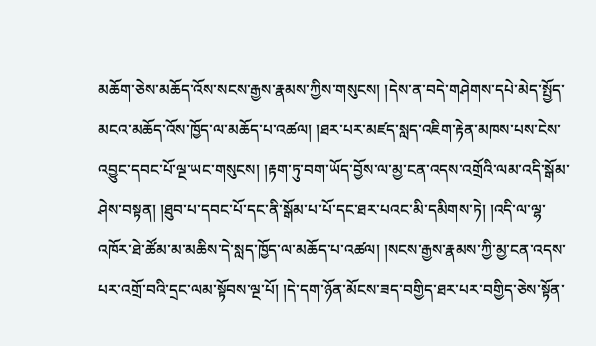མཆོག་ཅེས་མཆོད་འོས་སངས་རྒྱས་རྣམས་ཀྱིས་གསུངས། །དེས་ན་བདེ་གཤེགས་དཔེ་མེད་སྤྱོད་མངའ་མཆོད་འོས་ཁྱོད་ལ་མཆོད་པ་འཚལ། །ཐར་པར་མཛད་སླད་འཇིག་རྟེན་མཁས་པས་ངེས་འབྱུང་དབང་པོ་ལྔ་ཡང་གསུངས། །རྟག་ཏུ་བག་ཡོད་བྱོས་ལ་མྱ་ངན་འདས་འགྲོའི་ལམ་འདི་སྒོམ་ཤེས་བསྟན། །ཐུབ་པ་དབང་པོ་དང་ནི་སྒོམ་པ་པོ་དང་ཐར་པའང་མི་དམིགས་ཏེ། །འདི་ལ་ལྷ་འཁོར་ཐེ་ཚོམ་མ་མཆིས་དེ་སླད་ཁྱོད་ལ་མཆོད་པ་འཚལ། །སངས་རྒྱས་རྣམས་ཀྱི་མྱ་ངན་འདས་པར་འགྲོ་བའི་དྲང་ལམ་སྟོབས་ལྔ་པོ། །དེ་དག་ཉོན་མོངས་ཟད་བགྱིད་ཐར་པར་བགྱིད་ཅེས་སྟོན་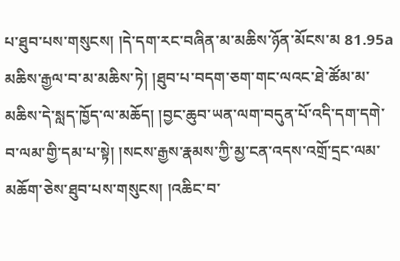པ་ཐུབ་པས་གསུངས། །དེ་དག་རང་བཞིན་མ་མཆིས་ཉོན་མོངས་མ 81.95a མཆིས་རྒྱལ་བ་མ་མཆིས་ཏེ། །ཐུབ་པ་བདག་ཅག་གང་ལའང་ཐེ་ཚོམ་མ་མཆིས་དེ་སླད་ཁྱོད་ལ་མཆོད། །བྱང་ཆུབ་ཡན་ལག་བདུན་པོ་འདི་དག་དགེ་བ་ལམ་གྱི་དམ་པ་སྟེ། །སངས་རྒྱས་རྣམས་ཀྱི་མྱ་ངན་འདས་འགྲོ་དྲང་ལམ་མཆོག་ཅེས་ཐུབ་པས་གསུངས། །འཆིང་བ་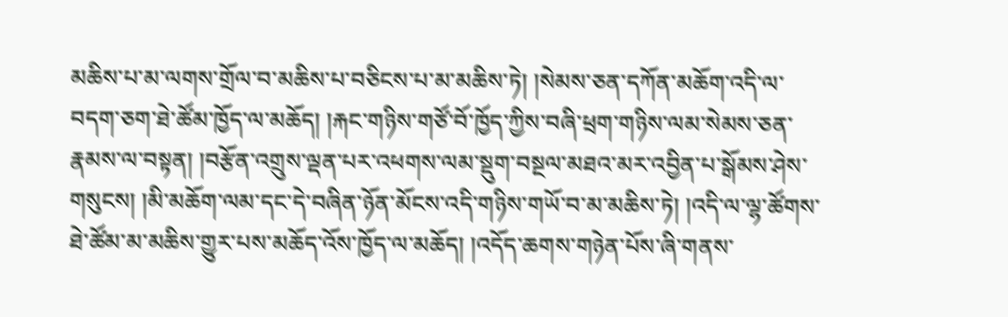མཆིས་པ་མ་ལགས་གྲོལ་བ་མཆིས་པ་བཅིངས་པ་མ་མཆིས་ཏེ། །སེམས་ཅན་དཀོན་མཆོག་འདི་ལ་བདག་ཅག་ཐེ་ཚོམ་ཁྱོད་ལ་མཆོད། །རྐང་གཉིས་གཙོ་བོ་ཁྱོད་ཀྱིས་བཞི་ཕྲག་གཉིས་ལམ་སེམས་ཅན་རྣམས་ལ་བསྟན། །བརྩོན་འགྲུས་ལྡན་པར་འཕགས་ལམ་སྡུག་བསྔལ་མཐའ་མར་འབྱིན་པ་སྒོམས་ཤེས་གསུངས། །མི་མཆོག་ལམ་དང་དེ་བཞིན་ཉོན་མོངས་འདི་གཉིས་གཡོ་བ་མ་མཆིས་ཏེ། །འདི་ལ་ལྷ་ཚོགས་ཐེ་ཚོམ་མ་མཆིས་གྱུར་པས་མཆོད་འོས་ཁྱོད་ལ་མཆོད། །འདོད་ཆགས་གཉེན་པོས་ཞི་གནས་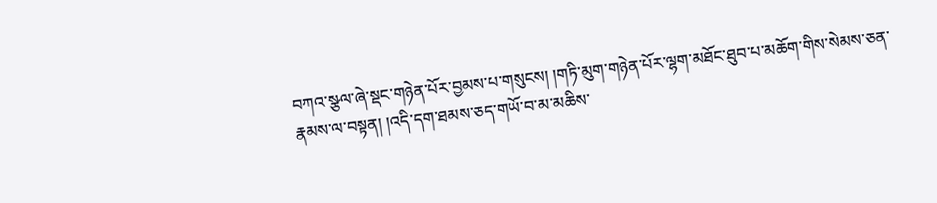བཀའ་སྩལ་ཞེ་སྡང་གཉེན་པོར་བྱམས་པ་གསུངས། །གཏི་མུག་གཉེན་པོར་ལྷག་མཐོང་ཐུབ་པ་མཆོག་གིས་སེམས་ཅན་རྣམས་ལ་བསྟན། །འདི་དག་ཐམས་ཅད་གཡོ་བ་མ་མཆིས་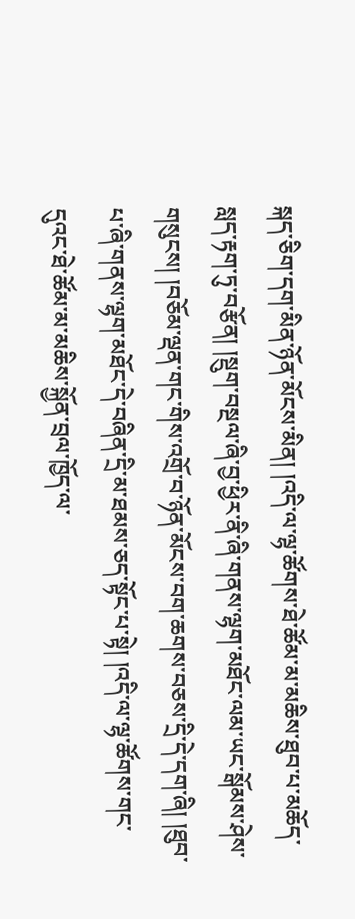སྐད་ཅིག་དག་མིན་ཉོན་མོངས་མིན། །འདི་ལ་ལྷ་ཚོགས་ཐེ་ཚོམ་མ་མཆིས་ཐུབ་པ་མཆོད་སླད་རྟག་ཏུ་བརྩོན། །སྡུག་བསྔལ་ཞི་བྱ་ཕྱིར་ནི་ཞི་གནས་ལྷག་མཐོང་ལམ་ཡང་སྒོམས་ཤེས་གསུངས། །བཅོམ་ལྡན་གང་གིས་འགྲོ་བ་ཉོན་མོངས་བག་ཆགས་བཅས་དྲི་དེ་དག་ཞི། །ཐུབ་པ་ཞི་གནས་ལྷག་མཐོང་དེ་བཞིན་དྲི་མ་ཐམས་ཅད་སྟོང་པ་སྟེ། །འདི་ལ་ལྷ་ཚོགས་གང་དུའང་ཐེ་ཚོམ་མ་མཆིས་སྐྱོན་བྲལ་ཁྱོད་ལ་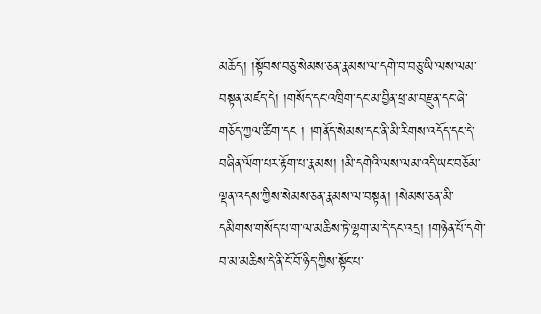མཆོད། །སྟོབས་བཅུ་སེམས་ཅན་རྣམས་ལ་དགེ་བ་བཅུ་ཡི་ལས་ལམ་བསྟན་མཛད་དེ། །གསོད་དང་འཁྲིག་དང་མ་བྱིན་ཕྲ་མ་བརྫུན་དང་ཞེ་གཅོད་ཀྱལ་ཚིག་དང ། །གནོད་སེམས་དང་ནི་མི་རིགས་འདོད་དང་དེ་བཞིན་ལོག་པར་རྟོག་པ་རྣམས། །མི་དགེའི་ལས་ལམ་འདི་ཡང་བཅོམ་ལྡན་འདས་ཀྱིས་སེམས་ཅན་རྣམས་ལ་བསྟན། །སེམས་ཅན་མི་དམིགས་གསོད་པ་ག་ལ་མཆིས་ཏེ་ལྷག་མ་དེ་དང་འདྲ། །གཉེན་པོ་དགེ་བ་མ་མཆིས་དེ་ནི་ངོ་བོ་ཉིད་ཀྱིས་སྟོང་པ་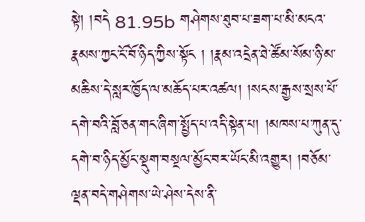སྟེ། །བདེ 81.95b གཤེགས་ཐུབ་པ་ཟག་པ་མི་མངའ་རྣམས་ཀྱང་ངོ་བོ་ཉིད་ཀྱིས་སྟོང ། །རྣམ་འདྲེན་ཐེ་ཚོམ་སོམ་ཉི་མ་མཆིས་དེ་སླར་ཁྱོད་ལ་མཆོད་པར་འཚལ། །སངས་རྒྱས་སྲས་པོ་དགེ་བའི་བློ་ཅན་གང་ཞིག་སྤྱོད་པ་འདི་སྟེན་པ། །མཁས་པ་ཀུན་དུ་དགེ་བ་ཉིད་མྱོང་སྡུག་བསྔལ་མྱོང་བར་ཡོང་མི་འགྱུར། །བཅོམ་ལྡན་བདེ་གཤེགས་ཡེ་ཤེས་དེས་ནི་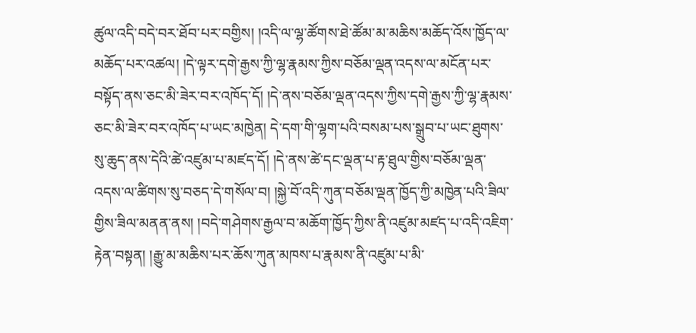ཚུལ་འདི་བདེ་བར་ཐོབ་པར་བགྱིས། །འདི་ལ་ལྷ་ཚོགས་ཐེ་ཚོམ་མ་མཆིས་མཆོད་འོས་ཁྱོད་ལ་མཆོད་པར་འཚལ། །དེ་ལྟར་དགེ་རྒྱས་ཀྱི་ལྷ་རྣམས་ཀྱིས་བཅོམ་ལྡན་འདས་ལ་མངོན་པར་བསྟོད་ནས་ཅང་མི་ཟེར་བར་འཁོད་དོ། །དེ་ནས་བཅོམ་ལྡན་འདས་ཀྱིས་དགེ་རྒྱས་ཀྱི་ལྷ་རྣམས་ཅང་མི་ཟེར་བར་འཁོད་པ་ཡང་མཁྱེན། དེ་དག་གི་ལྷག་པའི་བསམ་པས་སྒྲུབ་པ་ཡང་ཐུགས་སུ་ཆུད་ནས་དེའི་ཚེ་འཛུམ་པ་མཛད་དོ། །དེ་ནས་ཚེ་དང་ལྡན་པ་རྟ་ཐུལ་གྱིས་བཅོམ་ལྡན་འདས་ལ་ཚིགས་སུ་བཅད་དེ་གསོལ་བ། །སྐྱེ་བོ་འདི་ཀུན་བཅོམ་ལྡན་ཁྱོད་ཀྱི་མཁྱེན་པའི་ཟིལ་གྱིས་ཟིལ་མནན་ནས། །བདེ་གཤེགས་རྒྱལ་བ་མཆོག་ཁྱོད་ཀྱིས་ནི་འཛུམ་མཛད་པ་འདི་འཇིག་རྟེན་བསྟན། །རྒྱུ་མ་མཆིས་པར་ཆོས་ཀུན་མཁས་པ་རྣམས་ནི་འཛུམ་པ་མི་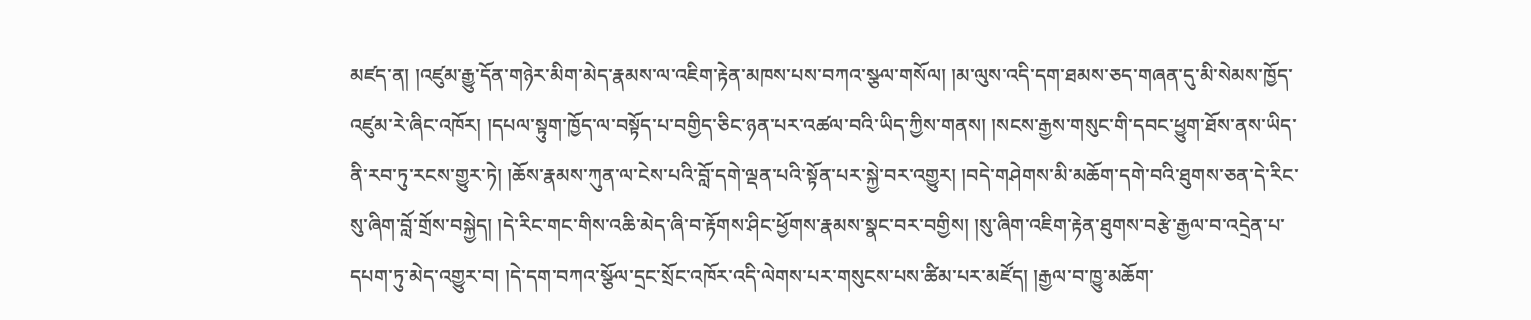མཛད་ན། །འཛུམ་རྒྱུ་དོན་གཉེར་མིག་མེད་རྣམས་ལ་འཇིག་རྟེན་མཁས་པས་བཀའ་སྩལ་གསོལ། །མ་ལུས་འདི་དག་ཐམས་ཅད་གཞན་དུ་མི་སེམས་ཁྱོད་འཛུམ་རེ་ཞིང་འཁོར། །དཔལ་སྟུག་ཁྱོད་ལ་བསྟོད་པ་བགྱིད་ཅིང་ཉན་པར་འཚལ་བའི་ཡིད་ཀྱིས་གནས། །སངས་རྒྱས་གསུང་གི་དབང་ཕྱུག་ཐོས་ནས་ཡིད་ནི་རབ་ཏུ་རངས་གྱུར་ཏེ། །ཆོས་རྣམས་ཀུན་ལ་ངེས་པའི་བློ་དགེ་ལྡན་པའི་སྟོན་པར་སྐྱེ་བར་འགྱུར། །བདེ་གཤེགས་མི་མཆོག་དགེ་བའི་ཐུགས་ཅན་དེ་རིང་སུ་ཞིག་བློ་གྲོས་བསྐྱེད། །དེ་རིང་གང་གིས་འཆི་མེད་ཞི་བ་རྟོགས་ཤིང་ཕྱོགས་རྣམས་སྣང་བར་བགྱིས། །སུ་ཞིག་འཇིག་རྟེན་ཐུགས་བརྩེ་རྒྱལ་བ་འདྲེན་པ་དཔག་ཏུ་མེད་འགྱུར་བ། །དེ་དག་བཀའ་སྩོལ་དྲང་སྲོང་འཁོར་འདི་ལེགས་པར་གསུངས་པས་ཚིམ་པར་མཛོད། །རྒྱལ་བ་ཁྱུ་མཆོག་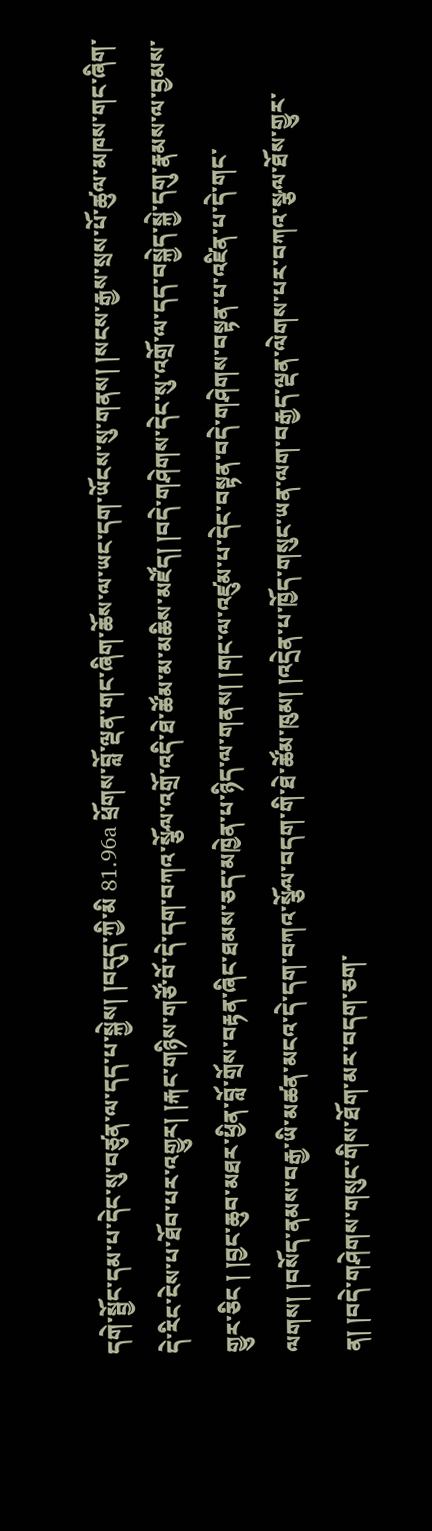དགེ་སྦྱོང་དམ་པ་དེང་སུ་བཙུན་ལ་དད་པ་སྐྱེས། །བདུད་ཀྱི་མི 81.96a ཕྲོགས་བློ་ལྡན་གང་ཞིག་ཆོས་ལ་ཡང་དག་ཡོངས་སུ་གནས། །སངས་རྒྱས་སྲས་པོ་ཚུལ་མཁས་གང་ཞིག་དེ་རིང་ངེས་པ་ཐོབ་པར་འགྱུར། །རྐང་གཉིས་གཙོ་བོ་དེ་དག་བཀའ་སྩོལ་འགྲོ་འདི་ཐེ་ཚོམ་མ་མཆིས་མཛོད། །བདེ་གཤེགས་དེང་སུ་འགྲོ་ལ་དད་བསྐྱེད་སྐྱེ་དགུ་རྣམས་ལ་བྱམས་གྱུར་ཅིང ། །བྱང་ཆུབ་མཐར་ཕྱིན་བློ་གྲོས་བརྟན་ཞིང་ཐམས་ཅད་མཁྱེན་པ་ཉིད་ལ་གནས། །གང་ལ་འཛུམ་པ་དེང་བསྟན་བདེ་གཤེགས་བསྟན་པ་འཛིན་པ་དེ་གང་ལགས། །བསོད་ནམས་བརྒྱ་ཡི་མཚན་མངའ་དེ་དག་བཀའ་སྩོལ་བདག་གི་ཐེ་ཚོམ་ཁུམ། །འདྲེན་པ་ཁྱོད་གསུང་ཡན་ལག་བརྒྱད་ལྡན་ལེགས་པར་བཀའ་སྩལ་ཐོས་གྱུར་ན། །བདེ་གཤེགས་གསུང་གིས་ཐོག་མར་བདག་ཅག་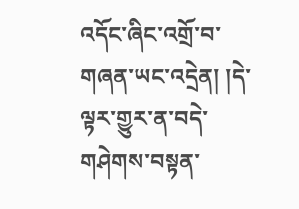འདོང་ཞིང་འགྲོ་བ་གཞན་ཡང་འདྲེན། །དེ་ལྟར་གྱུར་ན་བདེ་གཤེགས་བསྟན་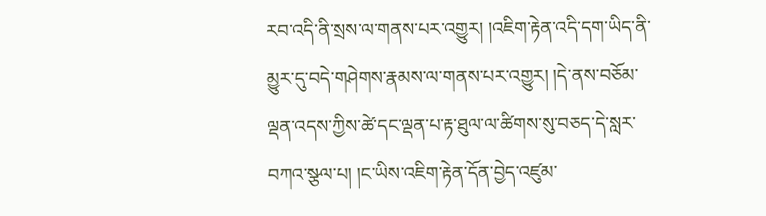རབ་འདི་ནི་སྲས་ལ་གནས་པར་འགྱུར། །འཇིག་རྟེན་འདི་དག་ཡིད་ནི་མྱུར་དུ་བདེ་གཤེགས་རྣམས་ལ་གནས་པར་འགྱུར། །དེ་ནས་བཅོམ་ལྡན་འདས་ཀྱིས་ཚེ་དང་ལྡན་པ་རྟ་ཐུལ་ལ་ཚིགས་སུ་བཅད་དེ་སླར་བཀའ་སྩལ་པ། །ང་ཡིས་འཇིག་རྟེན་དོན་བྱེད་འཛུམ་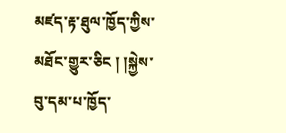མཛད་རྟ་ཐུལ་ཁྱོད་ཀྱིས་མཐོང་གྱུར་ཅིང ། །སྐྱེས་བུ་དམ་པ་ཁྱོད་